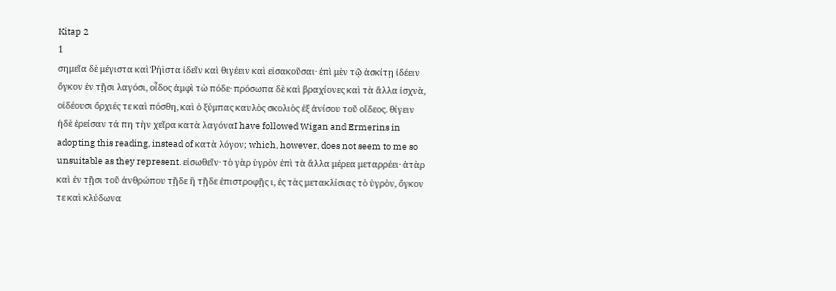Kitap 2
1
σημεῖα δὲ μέγιστα καὶ Ῥήϊστα ἰδεῖν καὶ θιγέειν καὶ εἰσακοῦσαι· ἐπὶ μὲν τῷ ἀσκίτῃ ἰδέειν ὄγκον ἐν τῇσι λαγόσι, οἶδος ἀμφὶ τὼ πόδε· πρόσωπα δὲ καὶ βραχίονες καὶ τὰ ἄλλα ἰσχνὰ, οἰδέουσι ὄρχιές τε καὶ πόσθη, καὶ ὁ ξύμπας καυλὸς σκολιὸς ἐξ ἀνίσου τοῦ οἴδεος. θίγειν ἠδὲ ἐρείσαν τά πη τὴν χεῖρα κατὰ λαγόναI have followed Wigan and Ermerins in adopting this reading, instead of κατὰ λόγον; which, however, does not seem to me so unsuitable as they represent. εἰσωθεῖν· τὸ γὰρ ὑγρὸν ἐπὶ τὰ ἄλλα μέρεα μεταρρέει· ἀτὰρ καὶ ἐν τῇσι τοῦ ἀνθρώπου τῇδε ἢ τῇδε ἐπιστροφῇς ι, ἐς τὰς μετακλίσιας τὸ ὑγρὸν, ὄγκον τε καὶ κλύδωνα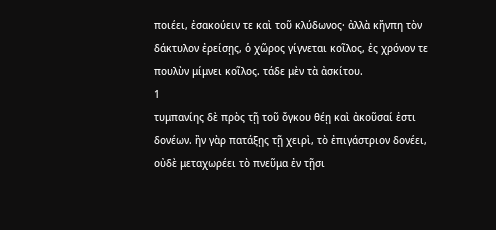ποιέει, ἐσακούειν τε καὶ τοῦ κλύδωνος· ἀλλὰ κἤνπη τὸν δάκτυλον ἐρείσῃς, ὁ χῶρος γίγνεται κοῖλος, ἐς χρόνον τε πουλὺν μίμνει κοῖλος. τάδε μὲν τὰ ἀσκίτου.
1
τυμπανίης δὲ πρὸς τῇ τοῦ ὄγκου θέῃ καὶ ἀκοῦσαί ἐστι δονέων. ἢν γὰρ πατάξῃς τῇ χειρὶ, τὸ ἐπιγάστριον δονέει, οὐδὲ μεταχωρέει τὸ πνεῦμα ἐν τῇσι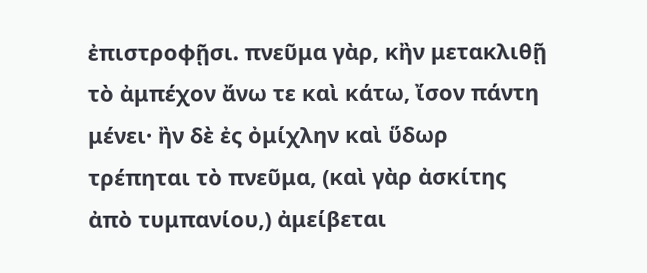ἐπιστροφῇσι. πνεῦμα γὰρ, κἢν μετακλιθῇ τὸ ἀμπέχον ἄνω τε καὶ κάτω, ἴσον πάντη μένει· ἢν δὲ ἐς ὀμίχλην καὶ ὕδωρ τρέπηται τὸ πνεῦμα, (καὶ γὰρ ἀσκίτης ἀπὸ τυμπανίου,) ἀμείβεται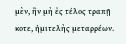μὲν, ἢν μὴ ἐς τέλος τραπῇ κοτε, ἡμιτελὴς μεταρρέων.